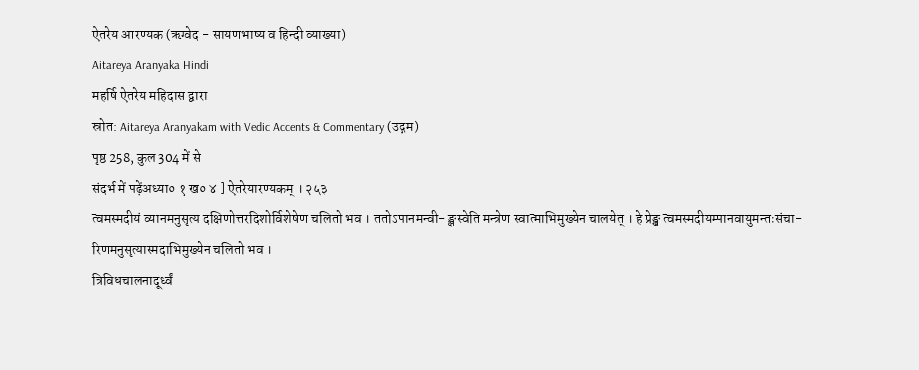ऐतरेय आरण्यक (ऋग्वेद - सायणभाष्य व हिन्दी व्याख्या)
Aitareya Aranyaka Hindi
महर्षि ऐतरेय महिदास द्वारा
स्रोत: Aitareya Aranyakam with Vedic Accents & Commentary (उद्गम)
पृष्ठ 258, कुल 304 में से
संदर्भ में पढ़ेंअध्या० १ ख० ४ ] ऐतरेयारण्यकम् । २५३
त्वमस्मदीयं व्यानमनुसृत्य दक्षिणोत्तरदिशोर्विशेषेण चलितो भव । ततोऽपानमन्वी- ङ्क्षस्वेति मन्त्रेण स्वात्माभिमुख्येन चालयेत् । हे प्रेङ्ख त्वमस्मदीयम्पानवायुमन्तःसंचा- रिणमनुसृत्यास्मदाभिमुख्येन चलितो भव ।
त्रिविधचालनादूर्ध्वं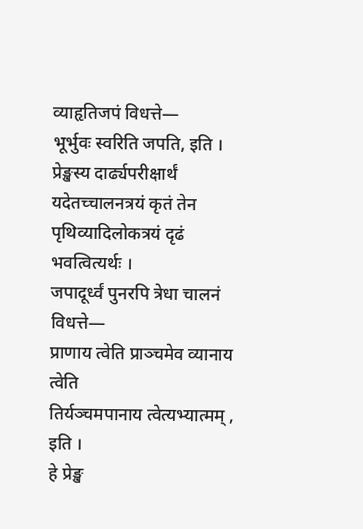व्याहृतिजपं विधत्ते—
भूर्भुवः स्वरिति जपति, इति ।
प्रेङ्खस्य दार्ढ्यपरीक्षार्थं यदेतच्चालनत्रयं कृतं तेन पृथिव्यादिलोकत्रयं दृढं भवत्वित्यर्थः ।
जपादूर्ध्वं पुनरपि त्रेधा चालनं विधत्ते—
प्राणाय त्वेति प्राञ्चमेव व्यानाय त्वेति
तिर्यञ्चमपानाय त्वेत्यभ्यात्मम् , इति ।
हे प्रेङ्ख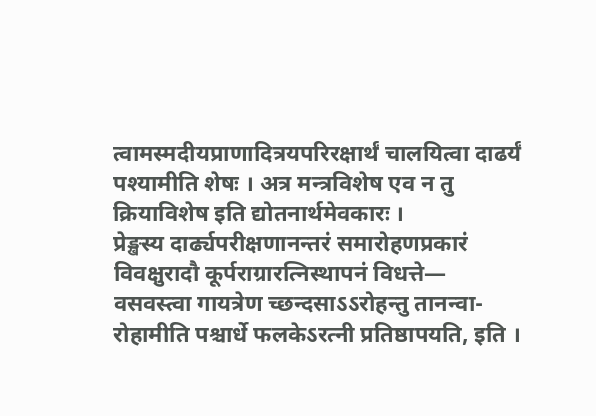त्वामस्मदीयप्राणादित्रयपरिरक्षार्थं चालयित्वा दाढर्यं पश्यामीति शेषः । अत्र मन्त्रविशेष एव न तु क्रियाविशेष इति द्योतनार्थमेवकारः ।
प्रेङ्खस्य दार्ढ्यपरीक्षणानन्तरं समारोहणप्रकारं विवक्षुरादौ कूर्पराग्रारत्निस्थापनं विधत्ते—
वसवस्त्वा गायत्रेण च्छन्दसाऽऽरोहन्तु तानन्वा-
रोहामीति पश्चार्धे फलकेऽरत्नी प्रतिष्ठापयति, इति ।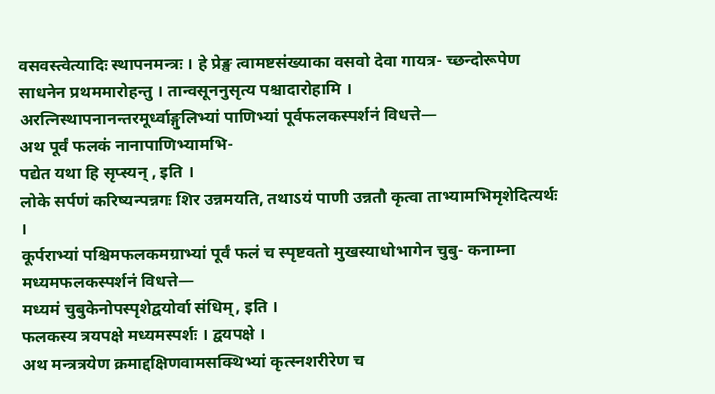वसवस्त्वेत्यादिः स्थापनमन्त्रः । हे प्रेङ्ख त्वामष्टसंख्याका वसवो देवा गायत्र- च्छन्दोरूपेण साधनेन प्रथममारोहन्तु । तान्वसूननुसृत्य पश्चादारोहामि ।
अरत्निस्थापनानन्तरमूर्ध्वाङ्गुलिभ्यां पाणिभ्यां पूर्वफलकस्पर्शनं विधत्ते—
अथ पूर्वं फलकं नानापाणिभ्यामभि-
पद्येत यथा हि सृप्स्यन् , इति ।
लोके सर्पणं करिष्यन्पन्नगः शिर उन्नमयति, तथाऽयं पाणी उन्नतौ कृत्वा ताभ्यामभिमृशेदित्यर्थः ।
कूर्पराभ्यां पश्चिमफलकमग्राभ्यां पूर्वं फलं च स्पृष्टवतो मुखस्याधोभागेन चुबु- कनाम्ना मध्यमफलकस्पर्शनं विधत्ते—
मध्यमं चुबुकेनोपस्पृशेद्वयोर्वा संधिम्, इति ।
फलकस्य त्रयपक्षे मध्यमस्पर्शः । द्वयपक्षे ।
अथ मन्त्रत्रयेण क्रमाद्दक्षिणवामसक्थिभ्यां कृत्स्नशरीरेण च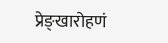प्रेङ्खारोहणं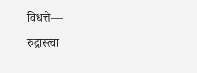विधत्ते—
रुद्रास्त्वा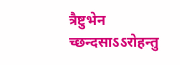त्रैष्टुभेन च्छन्दसाऽऽरोहन्तु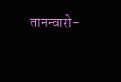तानन्वारो-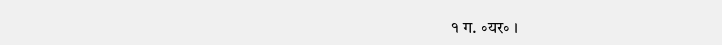१ ग. ॰यर॰ ।